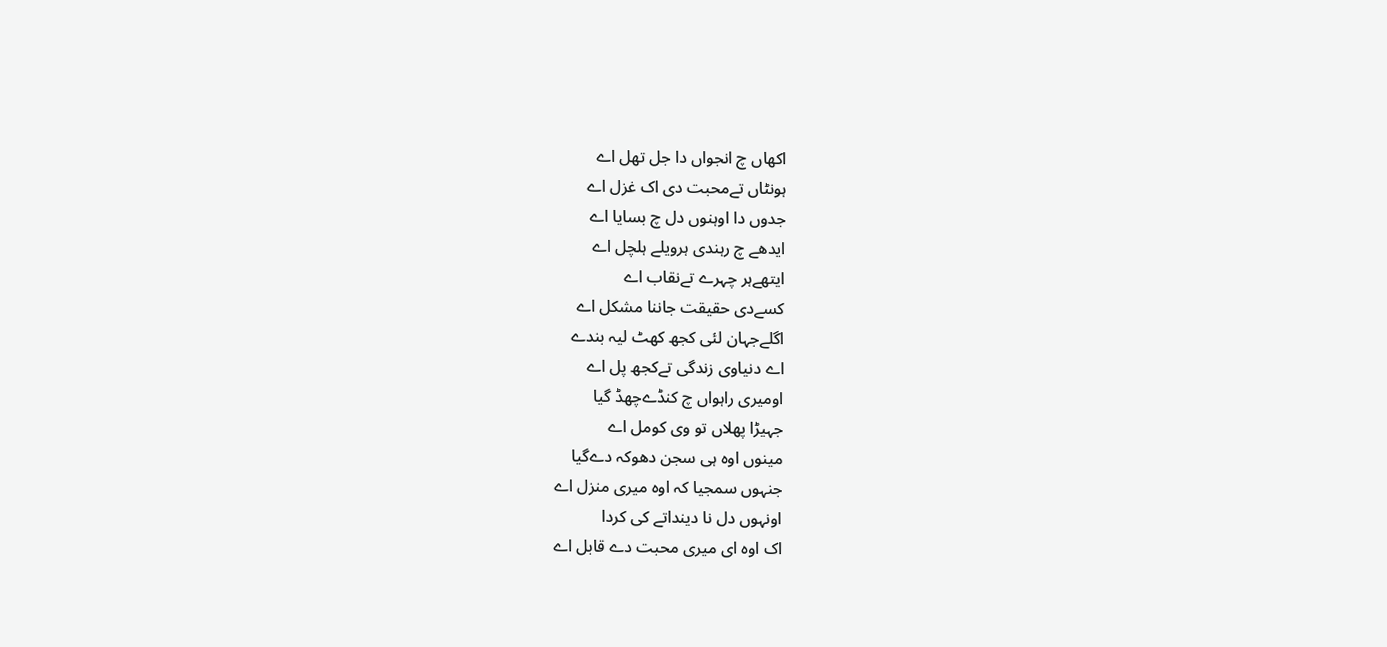اکھاں چ انجواں دا جل تھل اے
ہونٹاں تےمحبت دی اک غزل اے
جدوں دا اوہنوں دل چ بسایا اے
ایدھے چ رہندی ہرویلے ہلچل اے
ایتھےہر چہرے تےنقاب اے
کسےدی حقیقت جاننا مشکل اے
اگلےجہان لئی کجھ کھٹ لیہ بندے
اے دنیاوی زندگی تےکجھ پل اے
اومیری راہواں چ کنڈےچھڈ گیا
جہیڑا پھلاں تو وی کومل اے
مینوں اوہ ہی سجن دھوکہ دےگیا
جنہوں سمجیا کہ اوہ میری منزل اے
اونہوں دل نا دینداتے کی کردا
اک اوہ ای میری محبت دے قابل اے